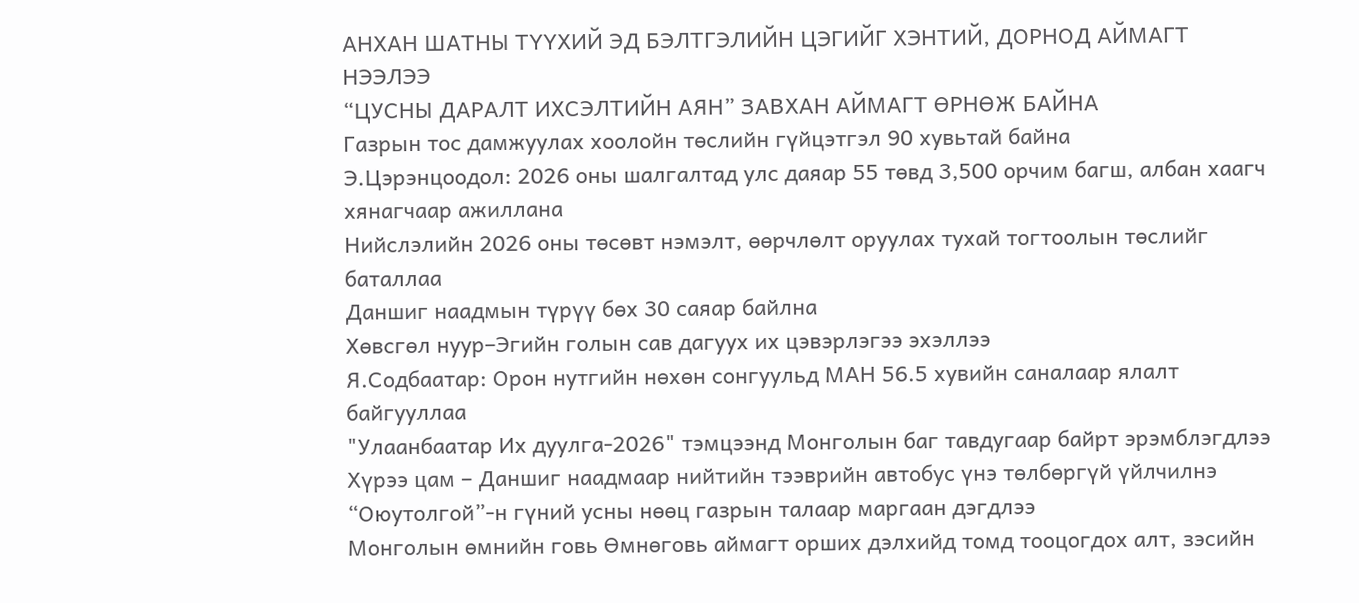АНХАН ШАТНЫ ТҮҮХИЙ ЭД БЭЛТГЭЛИЙН ЦЭГИЙГ ХЭНТИЙ, ДОРНОД АЙМАГТ НЭЭЛЭЭ
“ЦУСНЫ ДАРАЛТ ИХСЭЛТИЙН АЯН” ЗАВХАН АЙМАГТ ӨРНӨЖ БАЙНА
Газрын тос дамжуулах хоолойн төслийн гүйцэтгэл 90 хувьтай байна
Э.Цэрэнцоодол: 2026 оны шалгалтад улс даяар 55 төвд 3,500 орчим багш, албан хаагч хянагчаар ажиллана
Нийслэлийн 2026 оны төсөвт нэмэлт, өөрчлөлт оруулах тухай тогтоолын төслийг баталлаа
Даншиг наадмын түрүү бөх 30 саяар байлна
Хөвсгөл нуур–Эгийн голын сав дагуух их цэвэрлэгээ эхэллээ
Я.Содбаатар: Орон нутгийн нөхөн сонгуульд МАН 56.5 хувийн саналаар ялалт байгууллаа
"Улаанбаатар Их дуулга-2026" тэмцээнд Монголын баг тавдугаар байрт эрэмблэгдлээ
Хүрээ цам – Даншиг наадмаар нийтийн тээврийн автобус үнэ төлбөргүй үйлчилнэ
“Оюутолгой”-н гүний усны нөөц газрын талаар маргаан дэгдлээ
Монголын өмнийн говь Өмнөговь аймагт орших дэлхийд томд тооцогдох алт, зэсийн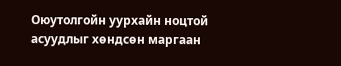Оюутолгойн уурхайн ноцтой асуудлыг хөндсөн маргаан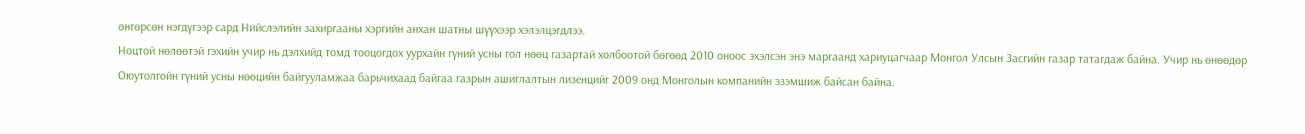өнгөрсөн нэгдүгээр сард Нийслэлийн захиргааны хэргийн анхан шатны шүүхээр хэлэлцэгдлээ.
Ноцтой нөлөөтэй гэхийн учир нь дэлхийд томд тооцогдох уурхайн гүний усны гол нөөц газартай холбоотой бөгөөд 2010 оноос эхэлсэн энэ маргаанд хариуцагчаар Монгол Улсын Засгийн газар татагдаж байна. Учир нь өнөөдөр Оюутолгойн гүний усны нөөцийн байгууламжаа барьчихаад байгаа газрын ашиглалтын лизенцийг 2009 онд Монголын компанийн эзэмшиж байсан байна.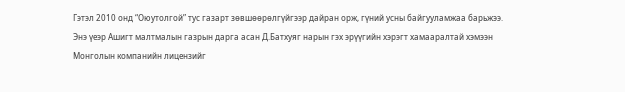Гэтэл 2010 онд “Оюутолгой” тус газарт зөвшөөрөлгүйгээр дайран орж, гүний усны байгууламжаа барьжээ. Энэ үеэр Ашигт малтмалын газрын дарга асан Д.Батхуяг нарын гэх эрүүгийн хэрэгт хамааралтай хэмээн Монголын компанийн лицензийг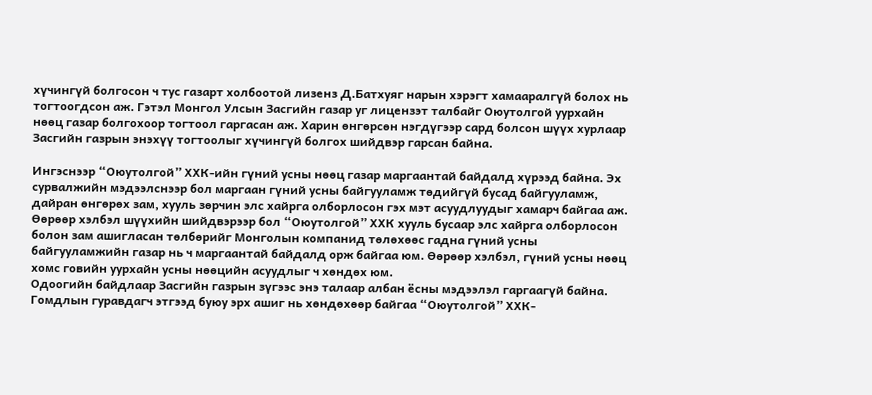хүчингүй болгосон ч тус газарт холбоотой лизенз Д.Батхуяг нарын хэрэгт хамааралгүй болох нь тогтоогдсон аж. Гэтэл Монгол Улсын Засгийн газар уг лицензэт талбайг Оюутолгой уурхайн нөөц газар болгохоор тогтоол гаргасан аж. Харин өнгөрсөн нэгдүгээр сард болсон шүүх хурлаар Засгийн газрын энэхүү тогтоолыг хүчингүй болгох шийдвэр гарсан байна.

Ингэснээр “Оюутолгой” ХХК-ийн гүний усны нөөц газар маргаантай байдалд хүрээд байна. Эх сурвалжийн мэдээлснээр бол маргаан гүний усны байгууламж төдийгүй бусад байгууламж, дайран өнгөрөх зам, хууль зөрчин элс хайрга олборлосон гэх мэт асуудлуудыг хамарч байгаа аж. Өөрөөр хэлбэл шүүхийн шийдвэрээр бол “Оюутолгой” ХХК хууль бусаар элс хайрга олборлосон болон зам ашигласан төлбөрийг Монголын компанид төлөхөөс гадна гүний усны байгууламжийн газар нь ч маргаантай байдалд орж байгаа юм. Өөрөөр хэлбэл, гүний усны нөөц хомс говийн уурхайн усны нөөцийн асуудлыг ч хөндөх юм.
Одоогийн байдлаар Засгийн газрын зүгээс энэ талаар албан ёсны мэдээлэл гаргаагүй байна. Гомдлын гуравдагч этгээд буюу эрх ашиг нь хөндөхөөр байгаа “Оюутолгой” ХХК-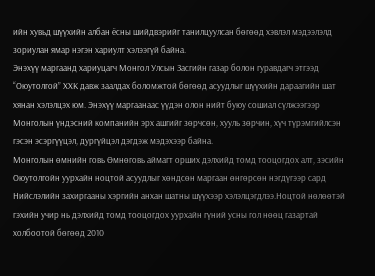ийн хувьд шүүхийн албан ёсны шийдвэрийг танилцуулсан бөгөөд хэвлэл мэдээлэлд зориулан ямар нэгэн хариулт хэлээгүй байна.
Энэхүү маргаанд хариуцагч Монгол Улсын Засгийн газар болон гуравдагч этгээд “Оюутолгой” ХХК давж заалдах боломжтой бөгөөд асуудлыг шүүхийн дараагийн шат хянан хэлэлцэх юм. Энэхүү маргаанаас үүдэн олон нийт буюу сошиал сүлжээгээр Монголын үндэсний компанийн эрх ашгийг зөрчсөн, хууль зөрчин, хүч түрэмгийлсэн гэсэн эсэргүүцэл, дургүйцэл дэгдэж мэдэхээр байна.
Монголын өмнийн говь Өмнөговь аймагт орших дэлхийд томд тооцогдох алт, зэсийн Оюутолгойн уурхайн ноцтой асуудлыг хөндсөн маргаан өнгөрсөн нэгдүгээр сард Нийслэлийн захиргааны хэргийн анхан шатны шүүхээр хэлэлцэгдлээ.Ноцтой нөлөөтэй гэхийн учир нь дэлхийд томд тооцогдох уурхайн гүний усны гол нөөц газартай холбоотой бөгөөд 2010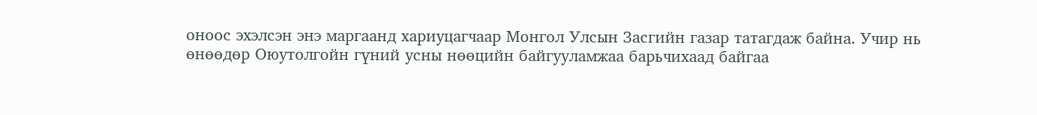оноос эхэлсэн энэ маргаанд хариуцагчаар Монгол Улсын Засгийн газар татагдаж байна. Учир нь өнөөдөр Оюутолгойн гүний усны нөөцийн байгууламжаа барьчихаад байгаа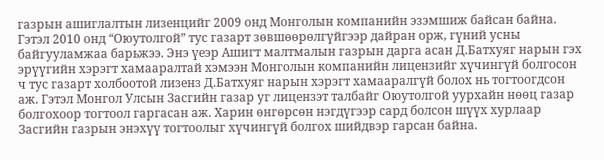газрын ашиглалтын лизенцийг 2009 онд Монголын компанийн эзэмшиж байсан байна.
Гэтэл 2010 онд “Оюутолгой” тус газарт зөвшөөрөлгүйгээр дайран орж, гүний усны байгууламжаа барьжээ. Энэ үеэр Ашигт малтмалын газрын дарга асан Д.Батхуяг нарын гэх эрүүгийн хэрэгт хамааралтай хэмээн Монголын компанийн лицензийг хүчингүй болгосон ч тус газарт холбоотой лизенз Д.Батхуяг нарын хэрэгт хамааралгүй болох нь тогтоогдсон аж. Гэтэл Монгол Улсын Засгийн газар уг лицензэт талбайг Оюутолгой уурхайн нөөц газар болгохоор тогтоол гаргасан аж. Харин өнгөрсөн нэгдүгээр сард болсон шүүх хурлаар Засгийн газрын энэхүү тогтоолыг хүчингүй болгох шийдвэр гарсан байна.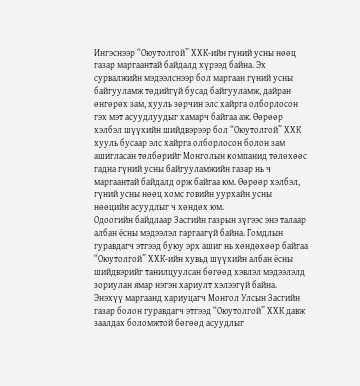Ингэснээр “Оюутолгой” ХХК-ийн гүний усны нөөц газар маргаантай байдалд хүрээд байна. Эх сурвалжийн мэдээлснээр бол маргаан гүний усны байгууламж төдийгүй бусад байгууламж, дайран өнгөрөх зам, хууль зөрчин элс хайрга олборлосон гэх мэт асуудлуудыг хамарч байгаа аж. Өөрөөр хэлбэл шүүхийн шийдвэрээр бол “Оюутолгой” ХХК хууль бусаар элс хайрга олборлосон болон зам ашигласан төлбөрийг Монголын компанид төлөхөөс гадна гүний усны байгууламжийн газар нь ч маргаантай байдалд орж байгаа юм. Өөрөөр хэлбэл, гүний усны нөөц хомс говийн уурхайн усны нөөцийн асуудлыг ч хөндөх юм.
Одоогийн байдлаар Засгийн газрын зүгээс энэ талаар албан ёсны мэдээлэл гаргаагүй байна. Гомдлын гуравдагч этгээд буюу эрх ашиг нь хөндөхөөр байгаа “Оюутолгой” ХХК-ийн хувьд шүүхийн албан ёсны шийдвэрийг танилцуулсан бөгөөд хэвлэл мэдээлэлд зориулан ямар нэгэн хариулт хэлээгүй байна.
Энэхүү маргаанд хариуцагч Монгол Улсын Засгийн газар болон гуравдагч этгээд “Оюутолгой” ХХК давж заалдах боломжтой бөгөөд асуудлыг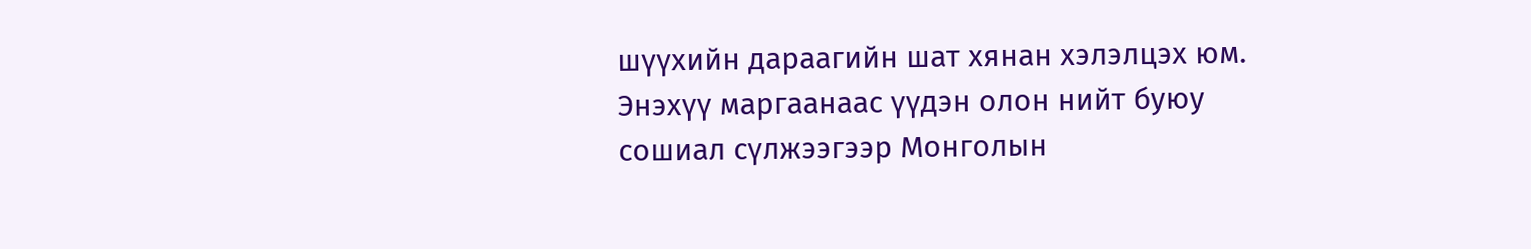шүүхийн дараагийн шат хянан хэлэлцэх юм. Энэхүү маргаанаас үүдэн олон нийт буюу сошиал сүлжээгээр Монголын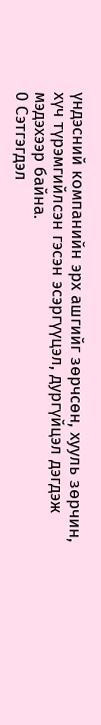үндэсний компанийн эрх ашгийг зөрчсөн, хууль зөрчин, хүч түрэмгийлсэн гэсэн эсэргүүцэл, дургүйцэл дэгдэж мэдэхээр байна.
0 Сэтгэгдэл